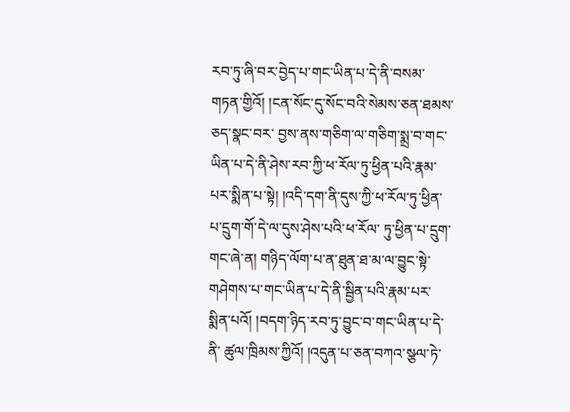རབ་ཏུ་ཞི་བར་བྱེད་པ་གང་ཡིན་པ་དེ་ནི་བསམ་གཏན་གྱིའོ། །ངན་སོང་དུ་སོང་བའི་སེམས་ཅན་ཐམས་ཅད་སྣང་བར་ བྱས་ནས་གཅིག་ལ་གཅིག་སྨྲ་བ་གང་ཡིན་པ་དེ་ནི་ཤེས་རབ་ཀྱི་ཕ་རོལ་ཏུ་ཕྱིན་པའི་རྣམ་པར་སྨིན་པ་སྟེ། །འདི་དག་ནི་དུས་ཀྱི་ཕ་རོལ་ཏུ་ཕྱིན་པ་དྲུག་གོ་དེ་ལ་དུས་ཤེས་པའི་ཕ་རོལ་ ཏུ་ཕྱིན་པ་དྲུག་གང་ཞེ་ན། གཉིད་ལོག་པ་ན་ཐུན་ཐ་མ་ལ་བྱུང་སྟེ་གཤེགས་པ་གང་ཡིན་པ་དེ་ནི་སྦྱིན་པའི་རྣམ་པར་སྨིན་པའོ། །བདག་ཉིད་རབ་ཏུ་བྱུང་བ་གང་ཡིན་པ་དེ་ནི་ ཚུལ་ཁྲིམས་ཀྱིའོ། །འདུན་པ་ཅན་བཀའ་སྩལ་ཏེ་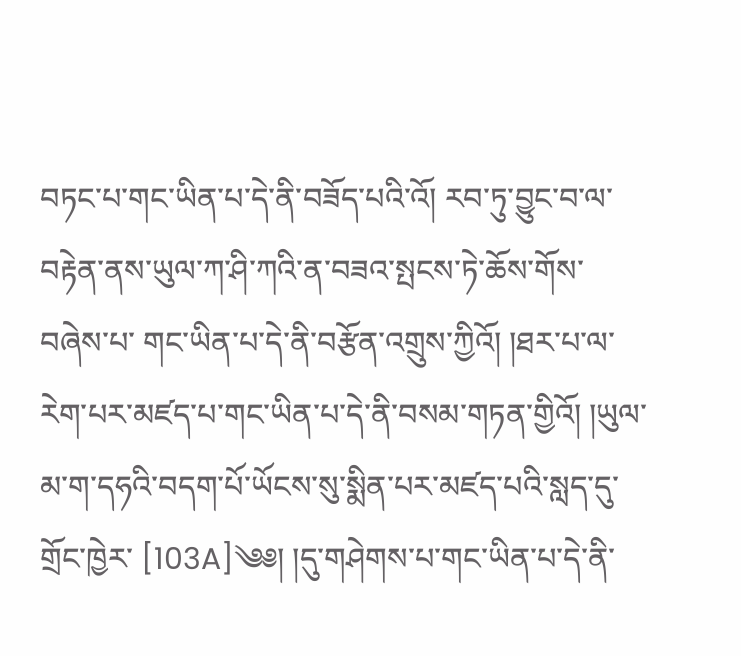བཏང་པ་གང་ཡིན་པ་དེ་ནི་བཟོད་པའི་འོ། རབ་ཏུ་བྱུང་བ་ལ་བརྟེན་ནས་ཡུལ་ཀ་ཤི་ཀའི་ན་བཟའ་སྤངས་ཏེ་ཆོས་གོས་བཞེས་པ་ གང་ཡིན་པ་དེ་ནི་བརྩོན་འགྲུས་ཀྱིའོ། །ཐར་པ་ལ་རེག་པར་མཛད་པ་གང་ཡིན་པ་དེ་ནི་བསམ་གཏན་གྱིའོ། །ཡུལ་མ་ག་དཧའི་བདག་པོ་ཡོངས་སུ་སྨིན་པར་མཛད་པའི་སླད་དུ་གྲོང་ཁྱེར་ [103A]༄༅། །དུ་གཤེགས་པ་གང་ཡིན་པ་དེ་ནི་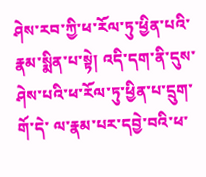ཤེས་རབ་ཀྱི་ཕ་རོལ་ཏུ་ཕྱིན་པའི་རྣམ་སྨིན་པ་སྟེ། འདི་དག་ནི་དུས་ཤེས་པའི་ཕ་རོལ་ཏུ་ཕྱིན་པ་དྲུག་གོ་དེ་ ལ་རྣམ་པར་དབྱེ་བའི་ཕ་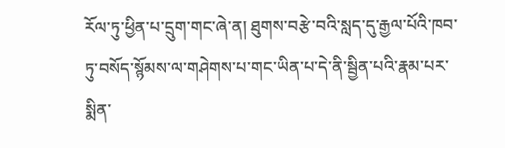རོལ་ཏུ་ཕྱིན་པ་དྲུག་གང་ཞེ་ན། ཐུགས་བརྩེ་བའི་སླད་དུ་རྒྱལ་པོའི་ཁབ་ཏུ་བསོད་སྙོམས་ལ་གཤེགས་པ་གང་ཡིན་པ་དེ་ནི་སྦྱིན་པའི་རྣམ་པར་སྨིན་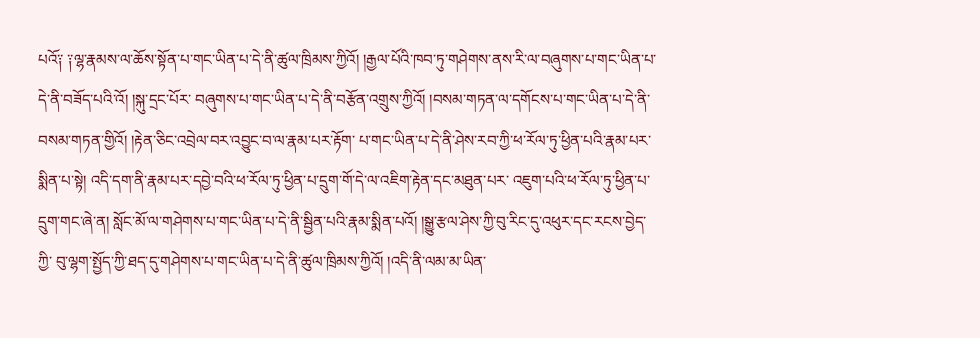པའོ༑ ༑ལྷ་རྣམས་ལ་ཆོས་སྟོན་པ་གང་ཡིན་པ་དེ་ནི་ཚུལ་ཁྲིམས་ཀྱིའོ། །རྒྱལ་པོའི་ཁབ་ཏུ་གཤེགས་ནས་རི་ལ་བཞུགས་པ་གང་ཡིན་པ་དེ་ནི་བཟོད་པའི་འོ། །སྐུ་དྲང་པོར་ བཞུགས་པ་གང་ཡིན་པ་དེ་ནི་བརྩོན་འགྲུས་ཀྱིའོ། །བསམ་གཏན་ལ་དགོངས་པ་གང་ཡིན་པ་དེ་ནི་བསམ་གཏན་གྱིའོ། །རྟེན་ཅིང་འབྲེལ་བར་འབྱུང་བ་ལ་རྣམ་པར་རྟོག་ པ་གང་ཡིན་པ་དེ་ནི་ཤེས་རབ་ཀྱི་ཕ་རོལ་ཏུ་ཕྱིན་པའི་རྣམ་པར་སྨིན་པ་སྟེ། འདི་དག་ནི་རྣམ་པར་དབྱེ་བའི་ཕ་རོལ་ཏུ་ཕྱིན་པ་དྲུག་གོ་དེ་ལ་འཇིག་རྟེན་དང་མཐུན་པར་ འཇུག་པའི་ཕ་རོལ་ཏུ་ཕྱིན་པ་དྲུག་གང་ཞེ་ན། སློང་མོ་ལ་གཤེགས་པ་གང་ཡིན་པ་དེ་ནི་སྦྱིན་པའི་རྣམ་སྨིན་པའོ། །སྒྱུ་རྩལ་ཤེས་ཀྱི་བུ་རིང་དུ་འཕུར་དང་རངས་བྱེད་ཀྱི་ བུ་ལྷག་སྤྱོད་ཀྱི་ཐད་དུ་གཤེགས་པ་གང་ཡིན་པ་དེ་ནི་ཚུལ་ཁྲིམས་ཀྱིའོ། །འདི་ནི་ལམ་མ་ཡིན་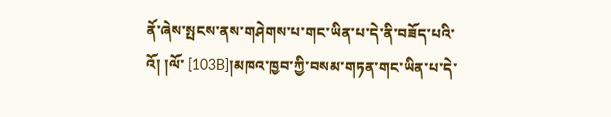ནོ་ཞེས་སྤངས་ནས་གཤེགས་པ་གང་ཡིན་པ་དེ་ནི་བཟོད་པའི་འོ། །ལོ་ [103B]།མཁའ་ཁྱབ་ཀྱི་བསམ་གཏན་གང་ཡིན་པ་དེ་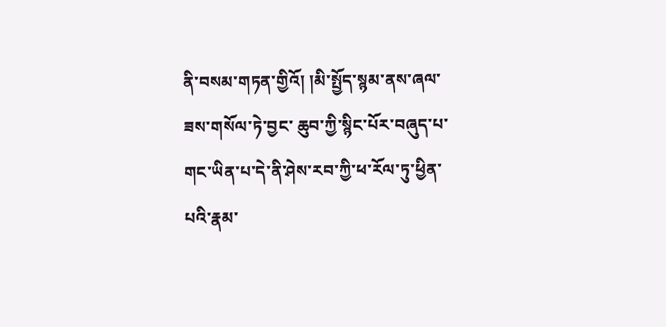ནི་བསམ་གཏན་གྱིའོ། །མི་སྤྱོད་སྙམ་ནས་ཞལ་ཟས་གསོལ་ཏེ་བྱང་ ཆུབ་ཀྱི་སྙིང་པོར་བཞུད་པ་གང་ཡིན་པ་དེ་ནི་ཤེས་རབ་ཀྱི་ཕ་རོལ་ཏུ་ཕྱིན་པའི་རྣམ་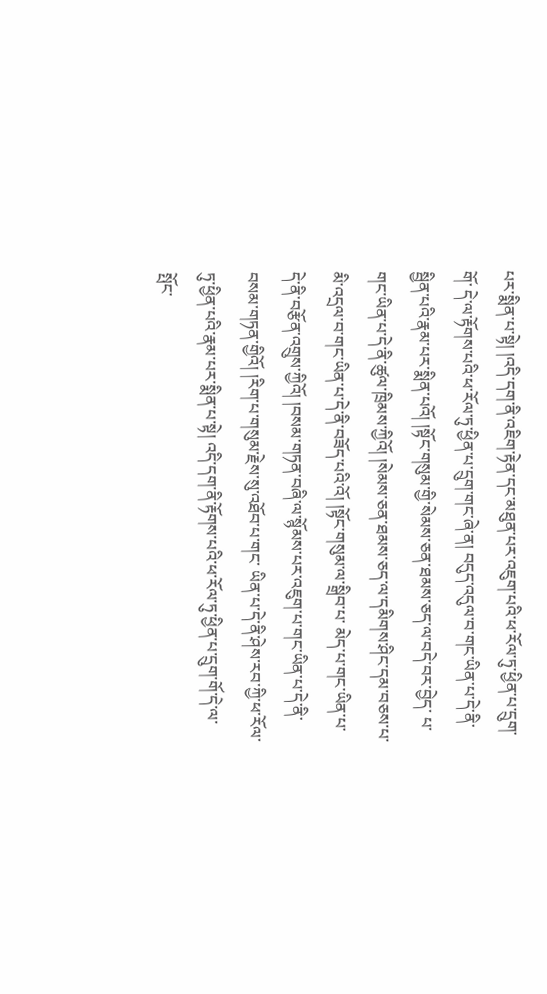པར་སྨིན་པ་སྟེ། །འདི་དག་ནི་འཇིག་རྟེན་དང་མཐུན་པར་འཇུག་པའི་ཕ་རོལ་ཏུ་ཕྱིན་པ་དྲུག་གོ་ དེ་ལ་རྟོགས་པའི་ཕ་རོལ་ཏུ་ཕྱིན་པ་དྲུག་གང་ཞེ་ན། བདུད་འདུལ་བ་གང་ཡིན་པ་དེ་ནི་སྦྱིན་པའི་རྣམ་པར་སྨིན་པའོ། །སྟོང་གསུམ་གྱི་སེམས་ཅན་ཐམས་ཅད་ལ་བདེ་བར་བྱེད་ པ་གང་ཡིན་པ་དེ་ནི་ཚུལ་ཁྲིམས་ཀྱིའོ། །སེམས་ཅན་ཐམས་ཅད་ལ་དམིགས་ཤིང་དམ་བཅས་པ་མི་འདྲལ་བ་གང་ཡིན་པ་དེ་ནི་བཟོད་པའི་འོ། །སྟོང་གསུམ་ལ་སྒྲིབ་པ་ མེད་པ་གང་ཡིན་པ་དེ་ནི་བརྩོན་འགྲུས་ཀྱིའོ། །བསམ་གཏན་བཞི་ལ་སྙོམས་པར་འཇུག་པ་གང་ཡིན་པ་དེ་ནི་བསམ་གཏན་གྱིའོ། །རིག་པ་གསུམ་རྗེས་སུ་འཐོབ་པ་གང་ ཡིན་པ་དེ་ནི་ཤེས་རབ་ཀྱི་ཕ་རོལ་ཏུ་ཕྱིན་པའི་རྣམ་པར་སྨིན་པ་སྟེ། འདི་དག་ནི་རྟོགས་པའི་ཕ་རོལ་ཏུ་ཕྱིན་པ་དྲུག་གོ་དེ་ལ་སྤོང་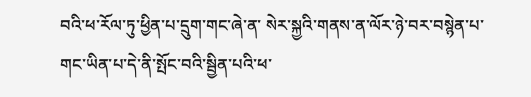བའི་ཕ་རོལ་ཏུ་ཕྱིན་པ་དྲུག་གང་ཞེ་ན་ སེར་སྐྱའི་གནས་ན་ལོར་ཉེ་བར་བསྙེན་པ་གང་ཡིན་པ་དེ་ནི་སྤོང་བའི་སྦྱིན་པའི་ཕ་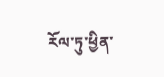རོལ་ཏུ་ཕྱིན་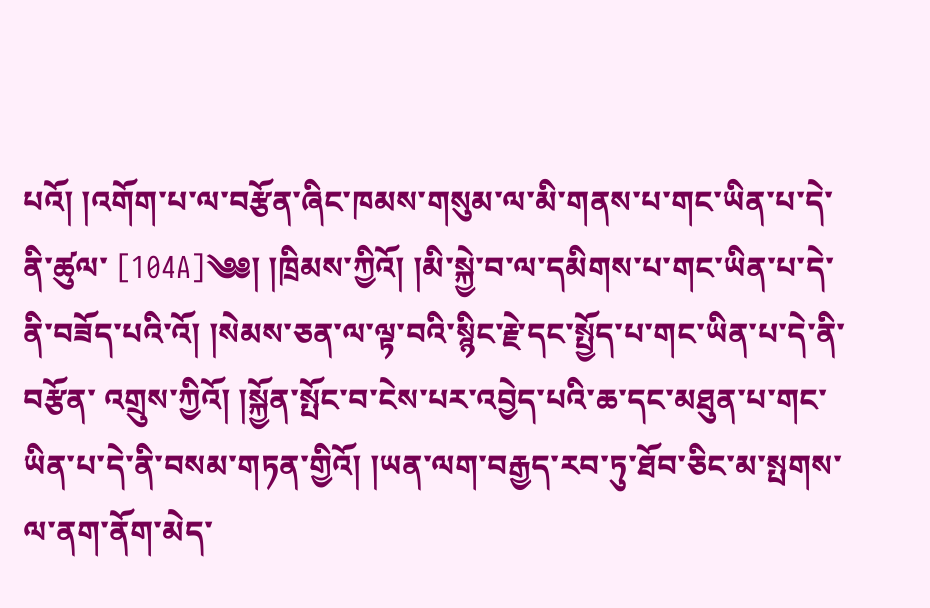པའོ། །འགོག་པ་ལ་བརྩོན་ཞིང་ཁམས་གསུམ་ལ་མི་གནས་པ་གང་ཡིན་པ་དེ་ནི་ཚུལ་ [104A]༄༅། །ཁྲིམས་ཀྱིའོ། །མི་སྐྱེ་བ་ལ་དམིགས་པ་གང་ཡིན་པ་དེ་ནི་བཟོད་པའི་འོ། །སེམས་ཅན་ལ་ལྟ་བའི་སྙིང་རྗེ་དང་སྤྱོད་པ་གང་ཡིན་པ་དེ་ནི་བརྩོན་ འགྲུས་ཀྱིའོ། །སྐྱོན་སྤོང་བ་ངེས་པར་འབྱེད་པའི་ཆ་དང་མཐུན་པ་གང་ཡིན་པ་དེ་ནི་བསམ་གཏན་གྱིའོ། །ཡན་ལག་བརྒྱད་རབ་ཏུ་ཐོབ་ཅིང་མ་སྤགས་ལ་ནག་ནོག་མེད་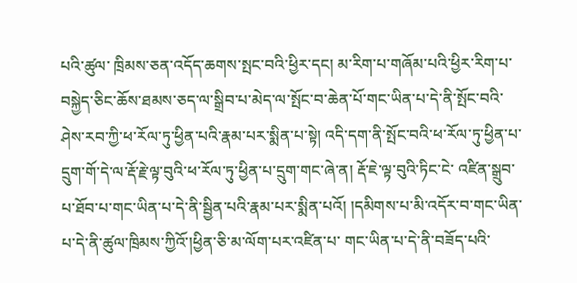པའི་ཚུལ་ ཁྲིམས་ཅན་འདོད་ཆགས་སྤང་བའི་ཕྱིར་དང། མ་རིག་པ་གཞོམ་པའི་ཕྱིར་རིག་པ་བསྐྱེད་ཅིང་ཆོས་ཐམས་ཅད་ལ་སྒྲིབ་པ་མེད་ལ་སྤོང་བ་ཆེན་པོ་གང་ཡིན་པ་དེ་ནི་སྤོང་བའི་ ཤེས་རབ་ཀྱི་ཕ་རོལ་ཏུ་ཕྱིན་པའི་རྣམ་པར་སྨིན་པ་སྟེ། འདི་དག་ནི་སྤོང་བའི་ཕ་རོལ་ཏུ་ཕྱིན་པ་དྲུག་གོ་དེ་ལ་རྡོ་རྗེ་ལྟ་བུའི་ཕ་རོལ་ཏུ་ཕྱིན་པ་དྲུག་གང་ཞེ་ན། རྡོ་ཇེ་ལྟ་བུའི་ཏིང་ངེ་ འཛིན་སྒྲུབ་པ་ཐོབ་པ་གང་ཡིན་པ་དེ་ནི་སྦྱིན་པའི་རྣམ་པར་སྨིན་པའོ། །དམིགས་པ་མི་འདོར་བ་གང་ཡིན་པ་དེ་ནི་ཚུལ་ཁྲིམས་ཀྱིའོ་།ཕྱིན་ཅི་མ་ལོག་པར་འཛིན་པ་ གང་ཡིན་པ་དེ་ནི་བཟོད་པའི་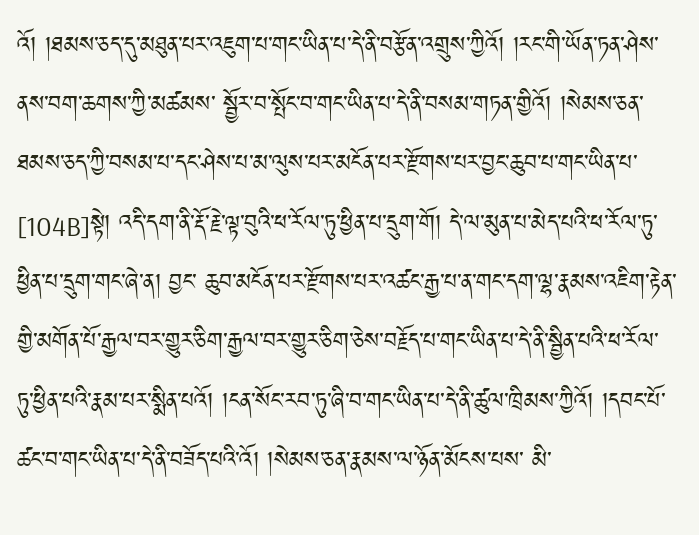འོ། །ཐམས་ཅད་དུ་མཐུན་པར་འཇུག་པ་གང་ཡིན་པ་དེ་ནི་བརྩོན་འགྲུས་ཀྱིའོ། །རང་གི་ཡོན་ཏན་ཤེས་ནས་བག་ཆགས་ཀྱི་མཚམས་ སྦྱོར་བ་སྤོང་བ་གང་ཡིན་པ་དེ་ནི་བསམ་གཏན་གྱིའོ། །སེམས་ཅན་ཐམས་ཅད་ཀྱི་བསམ་པ་དང་ཤེས་པ་མ་ལུས་པར་མངོན་པར་རྫོགས་པར་བྱང་ཆུབ་པ་གང་ཡིན་པ་ [104B]སྟེ། འདི་དག་ནི་རྡོ་རྗེ་ལྟ་བུའི་ཕ་རོལ་ཏུ་ཕྱིན་པ་དྲུག་གོ། དེ་ལ་མུན་པ་མེད་པའི་ཕ་རོལ་ཏུ་ཕྱིན་པ་དྲུག་གང་ཞེ་ན། བྱང་ ཆུབ་མངོན་པར་རྫོགས་པར་འཚང་རྒྱ་པ་ན་གང་དག་ལྷ་རྣམས་འཇིག་རྟེན་གྱི་མགོན་པོ་རྒྱལ་བར་གྱུར་ཅིག་རྒྱལ་བར་གྱུར་ཅིག་ཅེས་བརྗོད་པ་གང་ཡིན་པ་དེ་ནི་སྦྱིན་པའི་ཕ་རོལ་ ཏུ་ཕྱིན་པའི་རྣམ་པར་སྨིན་པའོ། །ངན་སོང་རབ་ཏུ་ཞི་བ་གང་ཡིན་པ་དེ་ནི་ཚུལ་ཁྲིམས་ཀྱིའོ། །དབང་པོ་ཚང་བ་གང་ཡིན་པ་དེ་ནི་བཟོད་པའི་འོ། །སེམས་ཅན་རྣམས་ལ་ཉོན་མོངས་པས་ མི་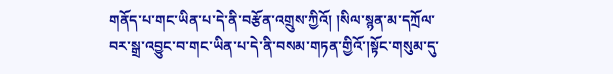གནོད་པ་གང་ཡིན་པ་དེ་ནི་བརྩོན་འགྲུས་ཀྱིའོ། །སིལ་སྙན་མ་དཀྲོལ་བར་སྒྲ་འབྱུང་བ་གང་ཡིན་པ་དེ་ནི་བསམ་གཏན་གྱིའོ་།སྟོང་གསུམ་དུ་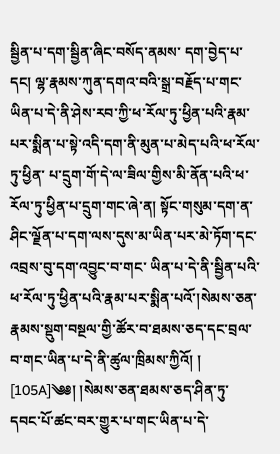སྦྱིན་པ་དག་སྦྱིན་ཞིང་བསོད་ནམས་ དག་བྱེད་པ་དང། ལྷ་རྣམས་ཀུན་དགའ་བའི་སྒྲ་བརྗོད་པ་གང་ཡིན་པ་དེ་ནི་ཤེས་རབ་ཀྱི་ཕ་རོལ་ཏུ་ཕྱིན་པའི་རྣམ་པར་སྨིན་པ་སྟེ་འདི་དག་ནི་མུན་པ་མེད་པའི་ཕ་རོལ་ཏུ་ཕྱིན་ པ་དྲུག་གོ་དེ་ལ་ཟིལ་གྱིས་མི་ནོན་པའི་ཕ་རོལ་ཏུ་ཕྱིན་པ་དྲུག་གང་ཞེ་ན། སྟོང་གསུམ་དག་ན་ཤིང་ལྗོན་པ་དག་ལས་དུས་མ་ཡིན་པར་མེ་ཏོག་དང་འབྲས་བུ་དག་འབྱུང་བ་གང་ ཡིན་པ་དེ་ནི་སྦྱིན་པའི་ཕ་རོལ་ཏུ་ཕྱིན་པའི་རྣམ་པར་སྨིན་པའོ་།སེམས་ཅན་རྣམས་སྡུག་བསྔལ་གྱི་ཚོར་བ་ཐམས་ཅད་དང་བྲལ་བ་གང་ཡིན་པ་དེ་ནི་ཚུལ་ཁྲིམས་ཀྱིའོ། ། [105A]༄༅། །སེམས་ཅན་ཐམས་ཅད་ཤིན་ཏུ་དབང་པོ་ཚང་བར་གྱུར་པ་གང་ཡིན་པ་དེ་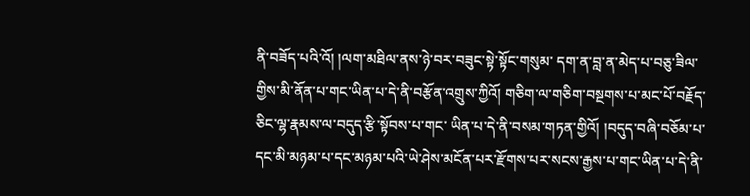ནི་བཟོད་པའི་འོ། །ལག་མཐིལ་ནས་ཉེ་བར་བཟུང་སྟེ་སྟོང་གསུམ་ དག་ན་བླ་ན་མེད་པ་བཅུ་ཟིལ་གྱིས་མི་ནོན་པ་གང་ཡིན་པ་དེ་ནི་བརྩོན་འགྲུས་ཀྱིའོ། གཅིག་ལ་གཅིག་བསྔགས་པ་མང་པོ་བརྗོད་ཅིང་ལྷ་རྣམས་ལ་བདུད་རྩི་སྟོབས་པ་གང་ ཡིན་པ་དེ་ནི་བསམ་གཏན་གྱིའོ། །བདུད་བཞི་བཅོམ་པ་དང་མི་མཉམ་པ་དང་མཉམ་པའི་ཡེ་ཤེས་མངོན་པར་རྫོགས་པར་སངས་རྒྱས་པ་གང་ཡིན་པ་དེ་ནི་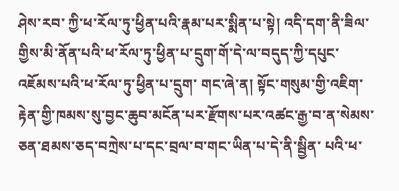ཤེས་རབ་ ཀྱི་ཕ་རོལ་ཏུ་ཕྱིན་པའི་རྣམ་པར་སྨིན་པ་སྟེ། འདི་དག་ནི་ཟིལ་གྱིས་མི་ནོན་པའི་ཕ་རོལ་ཏུ་ཕྱིན་པ་དྲུག་གོ་དེ་ལ་བདུད་ཀྱི་དཔུང་འཇོམས་པའི་ཕ་རོལ་ཏུ་ཕྱིན་པ་དྲུག་ གང་ཞེ་ན། སྟོང་གསུམ་གྱི་འཇིག་རྟེན་གྱི་ཁམས་སུ་བྱང་ཆུབ་མངོན་པར་རྫོགས་པར་འཚང་རྒྱ་བ་ན་སེམས་ཅན་ཐམས་ཅད་བཀྲེས་པ་དང་བྲལ་བ་གང་ཡིན་པ་དེ་ནི་སྦྱིན་ པའི་ཕ་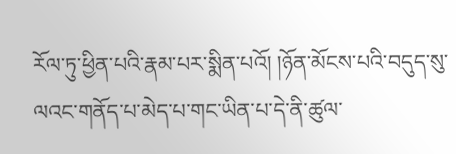རོལ་ཏུ་ཕྱིན་པའི་རྣམ་པར་སྨིན་པའོ། །ཉོན་མོངས་པའི་བདུད་སུ་ལའང་གནོད་པ་མེད་པ་གང་ཡིན་པ་དེ་ནི་ཚུལ་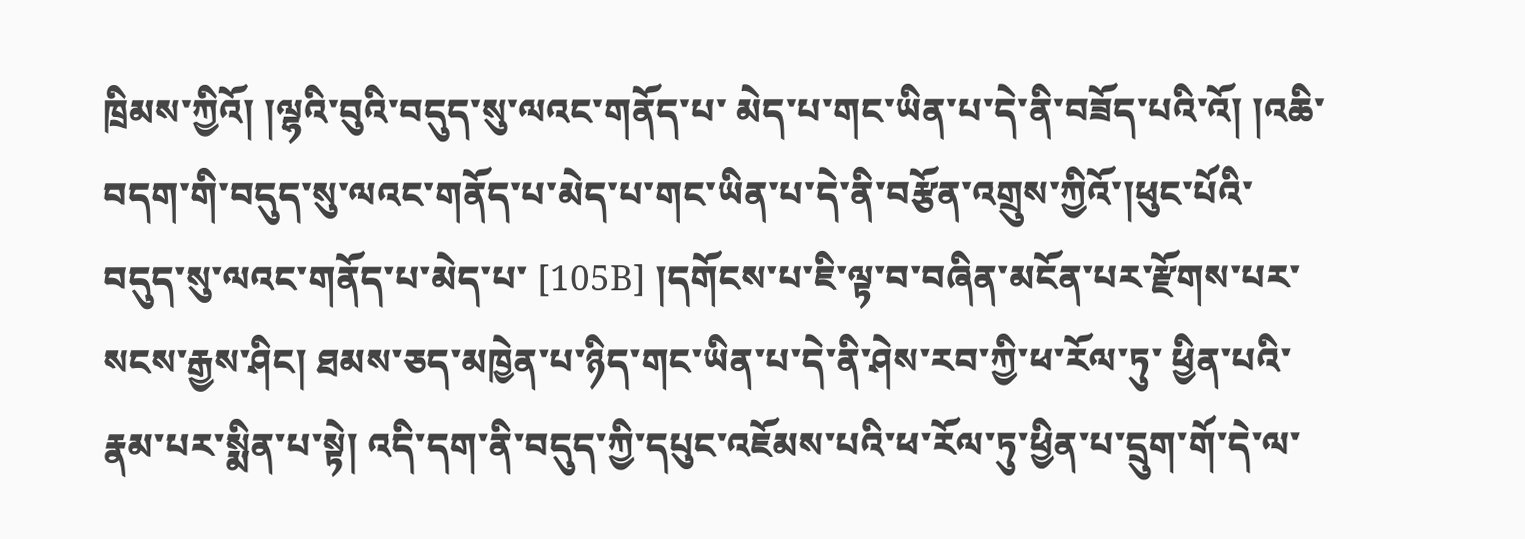ཁྲིམས་ཀྱིའོ། །ལྷའི་བུའི་བདུད་སུ་ལའང་གནོད་པ་ མེད་པ་གང་ཡིན་པ་དེ་ནི་བཟོད་པའི་འོ། །འཆི་བདག་གི་བདུད་སུ་ལའང་གནོད་པ་མེད་པ་གང་ཡིན་པ་དེ་ནི་བརྩོན་འགྲུས་ཀྱིའོ་།ཕུང་པོའི་བདུད་སུ་ལའང་གནོད་པ་མེད་པ་ [105B] །དགོངས་པ་ཇི་ལྟ་བ་བཞིན་མངོན་པར་རྫོགས་པར་སངས་རྒྱས་ཤིང། ཐམས་ཅད་མཁྱེན་པ་ཉིད་གང་ཡིན་པ་དེ་ནི་ཤེས་རབ་ཀྱི་ཕ་རོལ་ཏུ་ ཕྱིན་པའི་རྣམ་པར་སྨིན་པ་སྟེ། འདི་དག་ནི་བདུད་ཀྱི་དཔུང་འཇོམས་པའི་ཕ་རོལ་ཏུ་ཕྱིན་པ་དྲུག་གོ་དེ་ལ་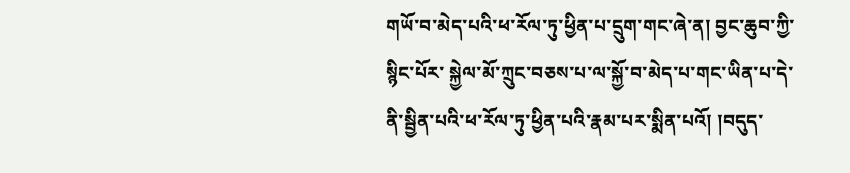གཡོ་བ་མེད་པའི་ཕ་རོལ་ཏུ་ཕྱིན་པ་དྲུག་གང་ཞེ་ན། བྱང་ཆུབ་ཀྱི་སྙིང་པོར་ སྐྱེལ་མོ་ཀྲུང་བཅས་པ་ལ་སྐྱོ་བ་མེད་པ་གང་ཡིན་པ་དེ་ནི་སྦྱིན་པའི་ཕ་རོལ་ཏུ་ཕྱིན་པའི་རྣམ་པར་སྨིན་པའོ། །བདུད་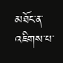མཐོང་ན་འཇིགས་པ་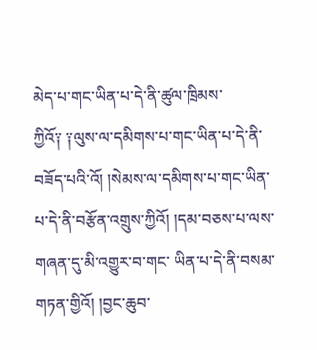མེད་པ་གང་ཡིན་པ་དེ་ནི་ཚུལ་ཁྲིམས་ ཀྱིའོ༑ ༑ལུས་ལ་དམིགས་པ་གང་ཡིན་པ་དེ་ནི་བཟོད་པའི་འོ། །སེམས་ལ་དམིགས་པ་གང་ཡིན་པ་དེ་ནི་བརྩོན་འགྲུས་ཀྱིའོ། །དམ་བཅས་པ་ལས་གཞན་དུ་མི་འགྱུར་བ་གང་ ཡིན་པ་དེ་ནི་བསམ་གཏན་གྱིའོ། །བྱང་ཆུབ་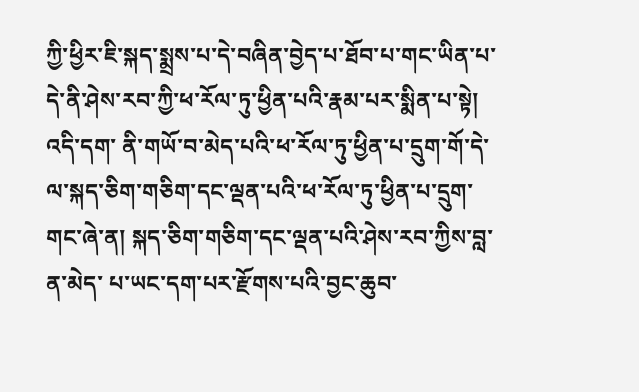ཀྱི་ཕྱིར་ཇི་སྐད་སྨྲས་པ་དེ་བཞིན་བྱེད་པ་ཐོབ་པ་གང་ཡིན་པ་དེ་ནི་ཤེས་རབ་ཀྱི་ཕ་རོལ་ཏུ་ཕྱིན་པའི་རྣམ་པར་སྨིན་པ་སྟེ། འདི་དག་ ནི་གཡོ་བ་མེད་པའི་ཕ་རོལ་ཏུ་ཕྱིན་པ་དྲུག་གོ་དེ་ལ་སྐད་ཅིག་གཅིག་དང་ལྡན་པའི་ཕ་རོལ་ཏུ་ཕྱིན་པ་དྲུག་གང་ཞེ་ན། སྐད་ཅིག་གཅིག་དང་ལྡན་པའི་ཤེས་རབ་ཀྱིས་བླ་ན་མེད་ པ་ཡང་དག་པར་རྫོགས་པའི་བྱང་ཆུབ་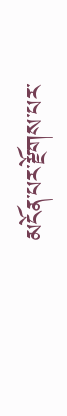མངོན་པར་རྫོགས་པར་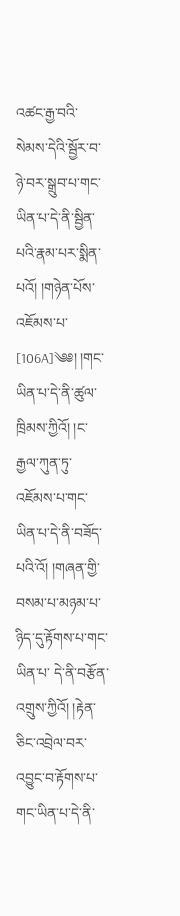འཚང་རྒྱ་བའི་སེམས་དེའི་སྦྱོར་བ་ཉེ་བར་སྒྲུབ་པ་གང་ཡིན་པ་དེ་ནི་སྦྱིན་པའི་རྣམ་པར་སྨིན་པའོ། །གཉེན་པོས་འཇོམས་པ་ [106A]༄༅། །གང་ཡིན་པ་དེ་ནི་ཚུལ་ཁྲིམས་ཀྱིའོ། །ང་རྒྱལ་ཀུན་ཏུ་འཇོམས་པ་གང་ཡིན་པ་དེ་ནི་བཟོད་པའི་འོ། །གཞན་གྱི་བསམ་པ་མཉམ་པ་ཉིད་དུ་རྟོགས་པ་གང་ཡིན་པ་ དེ་ནི་བརྩོན་འགྲུས་ཀྱིའོ། །རྟེན་ཅིང་འབྲེལ་བར་འབྱུང་བ་རྟོགས་པ་གང་ཡིན་པ་དེ་ནི་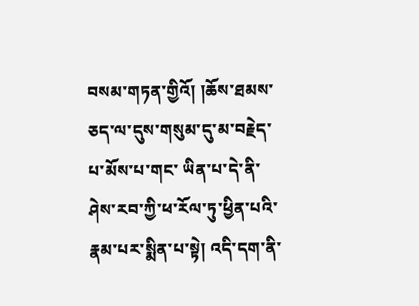བསམ་གཏན་གྱིའོ། །ཆོས་ཐམས་ཅད་ལ་དུས་གསུམ་དུ་མ་བརྗེད་པ་མོས་པ་གང་ ཡིན་པ་དེ་ནི་ཤེས་རབ་ཀྱི་ཕ་རོལ་ཏུ་ཕྱིན་པའི་རྣམ་པར་སྨིན་པ་སྟེ། འདི་དག་ནི་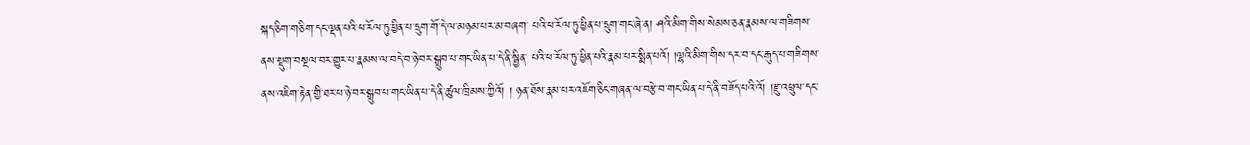སྐད་ཅིག་གཅིག་དང་ལྡན་པའི་ཕ་རོལ་ཏུ་ཕྱིན་པ་དྲུག་གོ་དེ་ལ་མཉམ་པར་མ་བཞག་ པའི་ཕ་རོལ་ཏུ་ཕྱིན་པ་དྲུག་གང་ཞེ་ན། ཤའི་མིག་གིས་སེམས་ཅན་རྣམས་ལ་གཟིགས་ནས་སྡུག་བསྔལ་བར་གྱུར་པ་རྣམས་ལ་བདེ་བ་ཉེ་བར་སྒྲུབ་པ་གང་ཡིན་པ་དེ་ནི་སྦྱིན་ པའི་ཕ་རོལ་ཏུ་ཕྱིན་པའི་རྣམ་པར་སྨིན་པའོ། །ལྷའི་མིག་གིས་དར་བ་དང་རྒུད་པ་གཟིགས་ནས་འཇིག་རྟེན་གྱི་ཐར་པ་ཉེ་བར་སྒྲུབ་པ་གང་ཡིན་པ་དེ་ནི་ཚུལ་ཁྲིམས་ཀྱིའོ། ། ཉན་ཐོས་རྣམ་པར་འཇོག་ཅིང་གཞན་ལ་བརྩེ་བ་གང་ཡིན་པ་དེ་ནི་བཟོད་པའི་འོ། །རྫུ་འཕྲུལ་དང་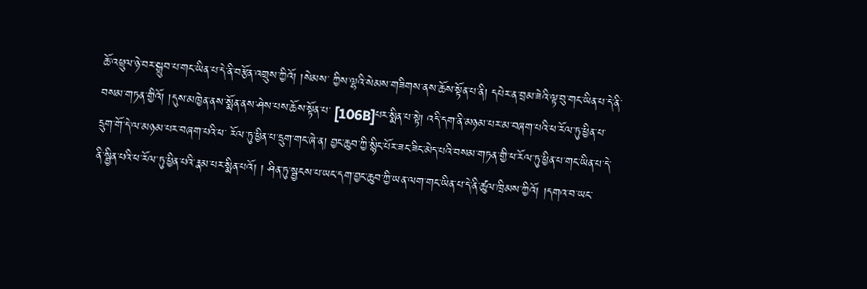ཆོ་འཕྲུལ་ཉེ་བར་སྒྲུབ་པ་གང་ཡིན་པ་དེ་ནི་བརྩོན་འགྲུས་ཀྱིའོ། །སེམས་ ཀྱིས་ལྷའི་སེམས་གཟིགས་ནས་ཆོས་སྟོན་པ་ནི། དཔེར་ན་བྲམ་ཟེའི་ལྟ་བུ་གང་ཡིན་པ་དེ་ནི་བསམ་གཏན་གྱིའོ། །དུས་མཁྱེན་ནས་སྨོན་ནས་ཤེས་པས་ཆོས་སྟོན་པ་ [106B]པར་སྨིན་པ་སྟེ། འདི་དག་ནི་མཉམ་པར་མ་བཞག་པའི་ཕ་རོལ་ཏུ་ཕྱིན་པ་དྲུག་གོ་དེ་ལ་མཉམ་པར་བཞག་པའི་ཕ་ རོལ་ཏུ་ཕྱིན་པ་དྲུག་གང་ཞེ་ན། བྱང་ཆུབ་ཀྱི་སྙིང་པོར་ཟང་ཟིང་མེད་པའི་བསམ་གཏན་གྱི་ཕ་རོལ་ཏུ་ཕྱིན་པ་གང་ཡིན་པ་དེ་ནི་སྦྱིན་པའི་ཕ་རོལ་ཏུ་ཕྱིན་པའི་རྣམ་པར་སྨིན་པའོ། ། ཤིན་ཏུ་སྦྱངས་པ་ཡང་དག་བྱང་ཆུབ་ཀྱི་ཡན་ལག་གང་ཡིན་པ་དེ་ནི་ཚུལ་ཁྲིམས་ཀྱིའོ། །དགའ་བ་ཡང་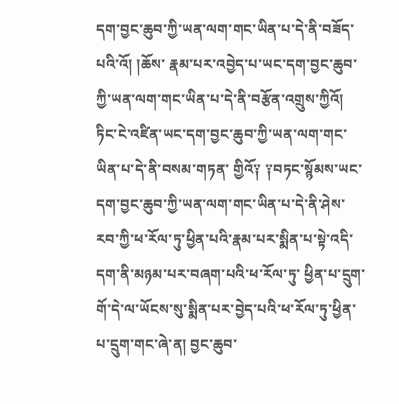དག་བྱང་ཆུབ་ཀྱི་ཡན་ལག་གང་ཡིན་པ་དེ་ནི་བཟོད་པའི་འོ། །ཆོས་ རྣམ་པར་འབྱེད་པ་ཡང་དག་བྱང་ཆུབ་ཀྱི་ཡན་ལག་གང་ཡིན་པ་དེ་ནི་བརྩོན་འགྲུས་ཀྱིའོ། ཏིང་ངེ་འཛིན་ཡང་དག་བྱང་ཆུབ་ཀྱི་ཡན་ལག་གང་ཡིན་པ་དེ་ནི་བསམ་གཏན་ གྱིའོ༑ ༑བཏང་སྙོམས་ཡང་དག་བྱང་ཆུབ་ཀྱི་ཡན་ལག་གང་ཡིན་པ་དེ་ནི་ཤེས་རབ་ཀྱི་ཕ་རོལ་ཏུ་ཕྱིན་པའི་རྣམ་པར་སྨིན་པ་སྟེ་འདི་དག་ནི་མཉམ་པར་བཞག་པའི་ཕ་རོལ་ཏུ་ ཕྱིན་པ་དྲུག་གོ་དེ་ལ་ཡོངས་སུ་སྨིན་པར་བྱེད་པའི་ཕ་རོལ་ཏུ་ཕྱིན་པ་དྲུག་གང་ཞེ་ན། བྱང་ཆུབ་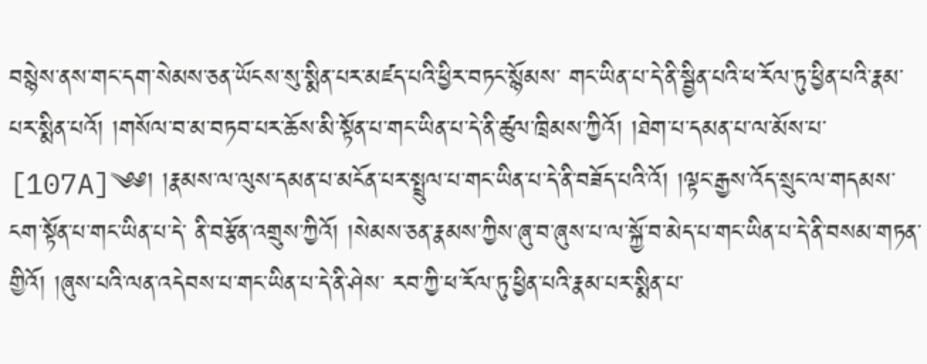བསྙེས་ནས་གང་དག་སེམས་ཅན་ཡོངས་སུ་སྨིན་པར་མཛད་པའི་ཕྱིར་བཏང་སྙོམས་ གང་ཡིན་པ་དེ་ནི་སྦྱིན་པའི་ཕ་རོལ་ཏུ་ཕྱིན་པའི་རྣམ་པར་སྨིན་པའོ། །གསོལ་བ་མ་བཏབ་པར་ཆོས་མི་སྟོན་པ་གང་ཡིན་པ་དེ་ནི་ཚུལ་ཁྲིམས་ཀྱིའོ། །ཐེག་པ་དམན་པ་ལ་མོས་པ་ [107A]༄༅། །རྣམས་ལ་ལུས་དམན་པ་མངོན་པར་སྤྲུལ་པ་གང་ཡིན་པ་དེ་ནི་བཟོད་པའི་འོ། །ལྟང་རྒྱས་འོད་སྲུང་ལ་གདམས་ངག་སྟོན་པ་གང་ཡིན་པ་དེ་ ནི་བརྩོན་འགྲུས་ཀྱིའོ། །སེམས་ཅན་རྣམས་ཀྱིས་ཞུ་བ་ཞུས་པ་ལ་སྐྱོ་བ་མེད་པ་གང་ཡིན་པ་དེ་ནི་བསམ་གཏན་གྱིའོ། །ཞུས་པའི་ལན་འདེབས་པ་གང་ཡིན་པ་དེ་ནི་ཤེས་ རབ་ཀྱི་ཕ་རོལ་ཏུ་ཕྱིན་པའི་རྣམ་པར་སྨིན་པ་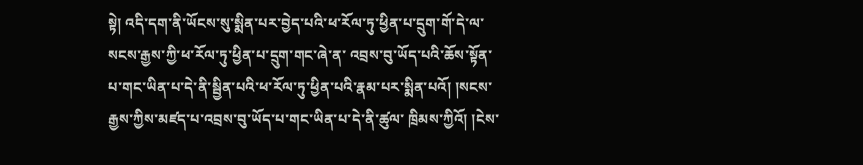སྟེ། འདི་དག་ནི་ཡོངས་སུ་སྨིན་པར་བྱེད་པའི་ཕ་རོལ་ཏུ་ཕྱིན་པ་དྲུག་གོ་དེ་ལ་སངས་རྒྱས་ཀྱི་ཕ་རོལ་ཏུ་ཕྱིན་པ་དྲུག་གང་ཞེ་ན་ འབྲས་བུ་ཡོད་པའི་ཆོས་སྟོན་པ་གང་ཡིན་པ་དེ་ནི་སྦྱིན་པའི་ཕ་རོལ་ཏུ་ཕྱིན་པའི་རྣམ་པར་སྨིན་པའོ། །སངས་རྒྱས་ཀྱིས་མཛད་པ་འབྲས་བུ་ཡོད་པ་གང་ཡིན་པ་དེ་ནི་ཚུལ་ ཁྲིམས་ཀྱིའོ། །ངེས་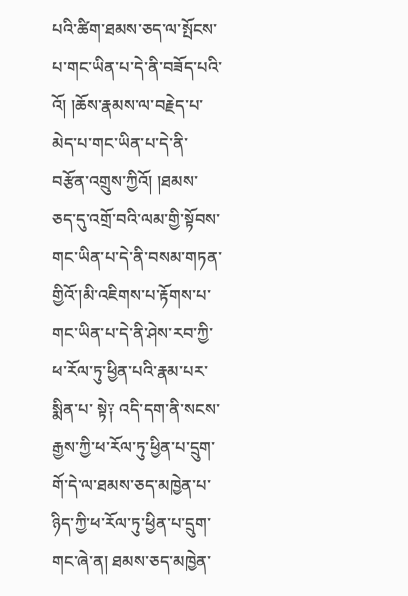པའི་ཚིག་ཐམས་ཅད་ལ་སྤོངས་པ་གང་ཡིན་པ་དེ་ནི་བཟོད་པའི་འོ། །ཆོས་རྣམས་ལ་བརྗེད་པ་མེད་པ་གང་ཡིན་པ་དེ་ནི་བརྩོན་འགྲུས་ཀྱིའོ། །ཐམས་ ཅད་དུ་འགྲོ་བའི་ལམ་གྱི་སྟོབས་གང་ཡིན་པ་དེ་ནི་བསམ་གཏན་གྱིའོ་།མི་འཇིགས་པ་རྟོགས་པ་གང་ཡིན་པ་དེ་ནི་ཤེས་རབ་ཀྱི་ཕ་རོལ་ཏུ་ཕྱིན་པའི་རྣམ་པར་སྨིན་པ་ སྟེ༑ འདི་དག་ནི་སངས་རྒྱས་ཀྱི་ཕ་རོལ་ཏུ་ཕྱིན་པ་དྲུག་གོ་དེ་ལ་ཐམས་ཅད་མཁྱེན་པ་ཉིད་ཀྱི་ཕ་རོལ་ཏུ་ཕྱིན་པ་དྲུག་གང་ཞེ་ན། ཐམས་ཅད་མཁྱེན་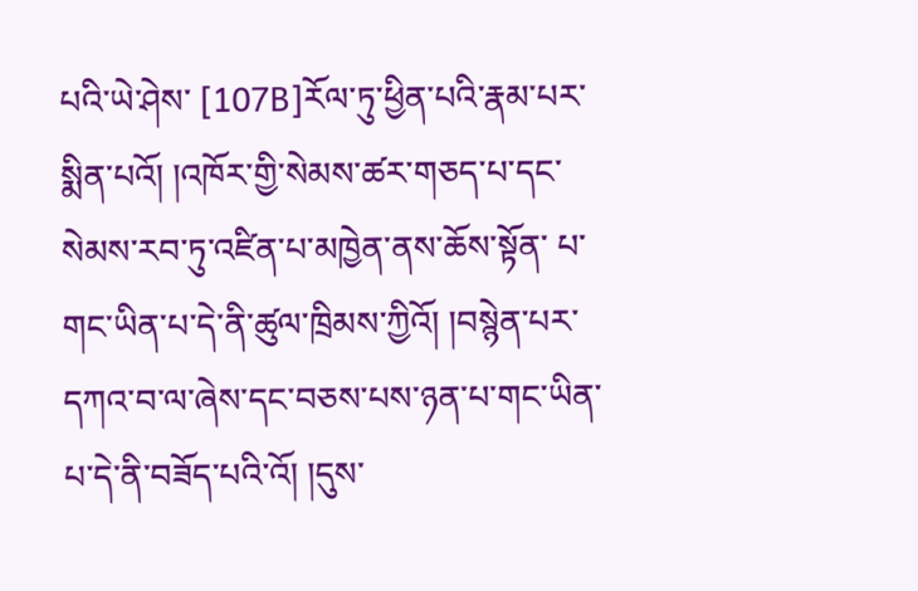པའི་ཡེ་ཤེས་ [107B]རོལ་ཏུ་ཕྱིན་པའི་རྣམ་པར་སྨིན་པའོ། །འཁོར་གྱི་སེམས་ཚར་གཅད་པ་དང་སེམས་རབ་ཏུ་འཛིན་པ་མཁྱེན་ནས་ཆོས་སྟོན་ པ་གང་ཡིན་པ་དེ་ནི་ཚུལ་ཁྲིམས་ཀྱིའོ། །བསྙེན་པར་དཀའ་བ་ལ་ཞེས་དང་བཅས་པས་ཉན་པ་གང་ཡིན་པ་དེ་ནི་བཟོད་པའི་འོ། །དུས་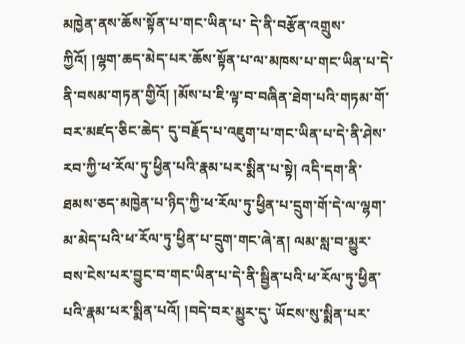མཁྱེན་ནས་ཆོས་སྟོན་པ་གང་ཡིན་པ་ དེ་ནི་བརྩོན་འགྲུས་ཀྱིའོ། །ལྷག་ཆད་མེད་པར་ཆོས་སྟོན་པ་ལ་མཁས་པ་གང་ཡིན་པ་དེ་ནི་བསམ་གཏན་གྱིའོ། །མོས་པ་ཇི་ལྟ་བ་བཞིན་ཐེག་པའི་གཏམ་གོ་བར་མཛད་ཅིང་ཆེད་ དུ་བརྗོད་པ་འཇུག་པ་གང་ཡིན་པ་དེ་ནི་ཤེས་རབ་ཀྱི་ཕ་རོལ་ཏུ་ཕྱིན་པའི་རྣམ་པར་སྨིན་པ་སྟེ། འདི་དག་ནི་ཐམས་ཅད་མཁྱེན་པ་ཉིད་ཀྱི་ཕ་རོལ་ཏུ་ཕྱིན་པ་དྲུག་གོ་དེ་ལ་ལྷག་ མ་མེད་པའི་ཕ་རོལ་ཏུ་ཕྱིན་པ་དྲུག་གང་ཞེ་ན། ལམ་སླ་བ་མྱུར་བས་ངེས་པར་བྱུང་བ་གང་ཡིན་པ་དེ་ནི་སྦྱིན་པའི་ཕ་རོལ་ཏུ་ཕྱིན་པའི་རྣམ་པར་སྨིན་པའོ། །བདེ་བར་མྱུར་དུ་ ཡོངས་སུ་སྨིན་པར་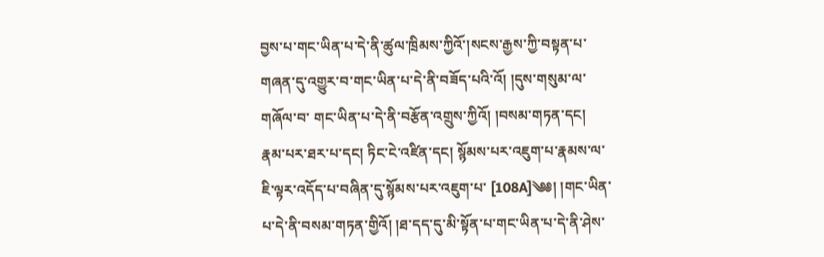བྱས་པ་གང་ཡིན་པ་དེ་ནི་ཚུལ་ཁྲིམས་ཀྱིའོ་།སངས་རྒྱས་ཀྱི་བསྟན་པ་གཞན་དུ་འགྱུར་བ་གང་ཡིན་པ་དེ་ནི་བཟོད་པའི་འོ། །དུས་གསུམ་ལ་གཞོལ་བ་ གང་ཡིན་པ་དེ་ནི་བརྩོན་འགྲུས་ཀྱིའོ། །བསམ་གཏན་དང། རྣམ་པར་ཐར་པ་དང། ཏིང་ངེ་འཛིན་དང། སྙོམས་པར་འཇུག་པ་རྣམས་ལ་ཇི་ལྟར་འདོད་པ་བཞིན་དུ་སྙོམས་པར་འཇུག་པ་ [108A]༄༅། །གང་ཡིན་པ་དེ་ནི་བསམ་གཏན་གྱིའོ། །ཐ་དད་དུ་མི་སྟོན་པ་གང་ཡིན་པ་དེ་ནི་ཤེས་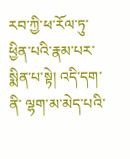རབ་ཀྱི་ཕ་རོལ་ཏུ་ཕྱིན་པའི་རྣམ་པར་སྨིན་པ་སྟེ། འདི་དག་ནི་ ལྷག་མ་མེད་པའི་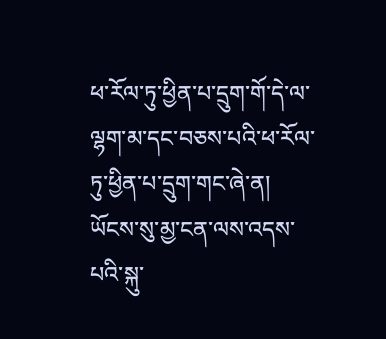ཕ་རོལ་ཏུ་ཕྱིན་པ་དྲུག་གོ་དེ་ལ་ལྷག་མ་དང་བཅས་པའི་ཕ་རོལ་ཏུ་ཕྱིན་པ་དྲུག་གང་ཞེ་ན། ཡོངས་སུ་མྱ་ངན་ལས་འདས་པའི་སྐུ་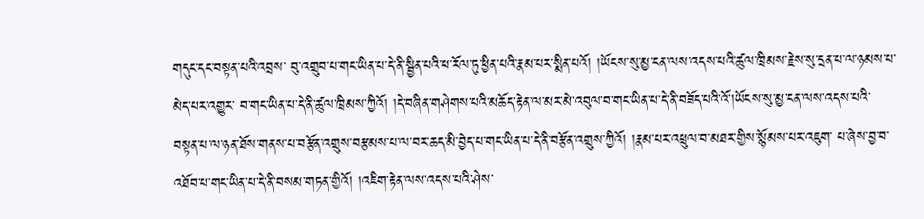གདུང་དང་བསྟན་པའི་འབྲས་ བུ་འགྲུབ་པ་གང་ཡིན་པ་དེ་ནི་སྦྱིན་པའི་ཕ་རོལ་ཏུ་ཕྱིན་པའི་རྣམ་པར་སྨིན་པའོ། །ཡོངས་སུ་མྱ་ངན་ལས་འདས་པའི་ཚུལ་ཁྲིམས་རྗེས་སུ་དྲན་པ་ལ་ཉམས་པ་མེད་པར་འགྱུར་ བ་གང་ཡིན་པ་དེ་ནི་ཚུལ་ཁྲིམས་ཀྱིའོ། །དེ་བཞིན་གཤེགས་པའི་མཆོད་རྟེན་ལ་མར་མེ་འབུལ་བ་གང་ཡིན་པ་དེ་ནི་བཟོད་པའི་འོ་།ཡོངས་སུ་མྱ་ངན་ལས་འདས་པའི་ བསྟན་པ་ལ་ཉན་ཐོས་གནས་པ་བརྩོན་འགྲུས་བརྩམས་པ་ལ་བར་ཆད་མི་བྱེད་པ་གང་ཡིན་པ་དེ་ནི་བརྩོན་འགྲུས་ཀྱིའོ། །རྣམ་པར་འཕྲུལ་བ་མཐར་གྱིས་སྙོམས་པར་འཇུག་ པ་ཞེས་བྱ་བ་འཐོབ་པ་གང་ཡིན་པ་དེ་ནི་བསམ་གཏན་གྱིའོ། །འཇིག་རྟེན་ལས་འདས་པའི་ཤེས་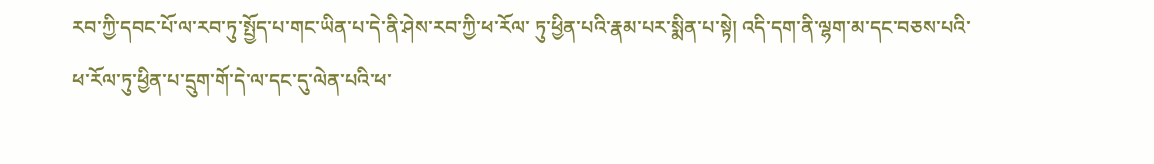རབ་ཀྱི་དབང་པོ་ལ་རབ་ཏུ་སྤྱོད་པ་གང་ཡིན་པ་དེ་ནི་ཤེས་རབ་ཀྱི་ཕ་རོལ་ ཏུ་ཕྱིན་པའི་རྣམ་པར་སྨིན་པ་སྟེ། འདི་དག་ནི་ལྷག་མ་དང་བཅས་པའི་ཕ་རོལ་ཏུ་ཕྱིན་པ་དྲུག་གོ་དེ་ལ་དང་དུ་ལེན་པའི་ཕ་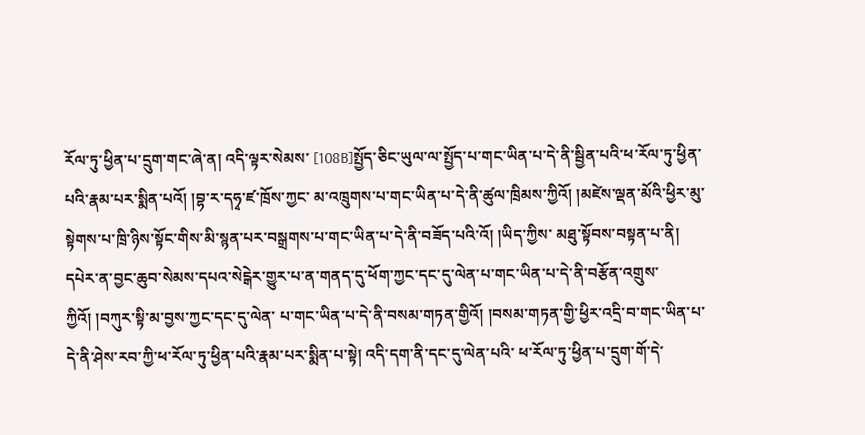རོལ་ཏུ་ཕྱིན་པ་དྲུག་གང་ཞེ་ན། འདི་ལྟར་སེམས་ [108B]སྤྱོད་ཅིང་ཡུལ་ལ་སྤྱོད་པ་གང་ཡིན་པ་དེ་ནི་སྦྱིན་པའི་ཕ་རོལ་ཏུ་ཕྱིན་པའི་རྣམ་པར་སྨིན་པའོ། །བྷ་ར་དཧྭ་ཛ་ཁྲོས་ཀྱང་ མ་འཁྲུགས་པ་གང་ཡིན་པ་དེ་ནི་ཚུལ་ཁྲིམས་ཀྱིའོ། །མཛེས་ལྡན་མོའི་ཕྱིར་མུ་སྟེགས་པ་ཁྲི་ཉིས་སྟོང་གིས་མི་སྙན་པར་བསྒྲགས་པ་གང་ཡིན་པ་དེ་ནི་བཟོད་པའི་འོ། །ཡིད་ཀྱིས་ མཐུ་སྟོབས་བསྟན་པ་ནི། དཔེར་ན་བྱང་ཆུབ་སེམས་དཔའ་སེངྒེར་གྱུར་པ་ན་གནད་དུ་ཕོག་ཀྱང་དང་དུ་ལེན་པ་གང་ཡིན་པ་དེ་ནི་བརྩོན་འགྲུས་ཀྱིའོ། །བཀུར་སྟི་མ་བྱས་ཀྱང་དང་དུ་ལེན་ པ་གང་ཡིན་པ་དེ་ནི་བསམ་གཏན་གྱིའོ། །བསམ་གཏན་གྱི་ཕྱིར་འདྲི་བ་གང་ཡིན་པ་དེ་ནི་ཤེས་རབ་ཀྱི་ཕ་རོལ་ཏུ་ཕྱིན་པའི་རྣམ་པར་སྨིན་པ་སྟེ། འདི་དག་ནི་དང་དུ་ལེན་པའི་ ཕ་རོལ་ཏུ་ཕྱིན་པ་དྲུག་གོ་དེ་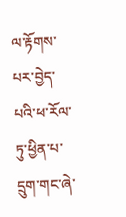ལ་རྟོགས་པར་བྱེད་པའི་ཕ་རོལ་ཏུ་ཕྱིན་པ་དྲུག་གང་ཞེ་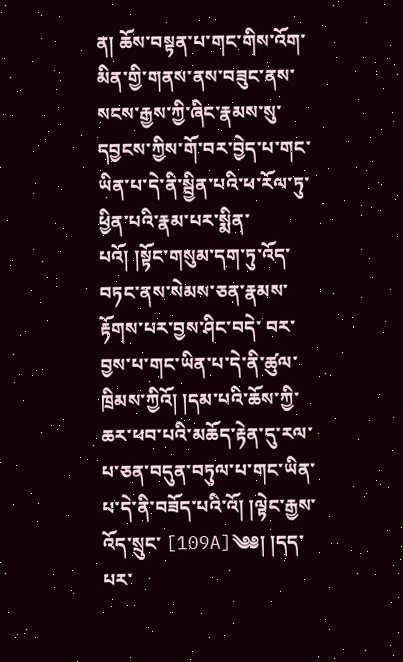ན། ཆོས་བསྟན་པ་གང་གིས་འོག་མིན་གྱི་གནས་ནས་བཟུང་ནས་སངས་རྒྱས་ཀྱི་ཞིང་རྣམས་སུ་ དབྱངས་ཀྱིས་གོ་བར་བྱེད་པ་གང་ཡིན་པ་དེ་ནི་སྦྱིན་པའི་ཕ་རོལ་ཏུ་ཕྱིན་པའི་རྣམ་པར་སྨིན་པའོ། །སྟོང་གསུམ་དག་ཏུ་འོད་བཏང་ནས་སེམས་ཅན་རྣམས་རྟོགས་པར་བྱས་ཤིང་བདེ་ བར་བྱས་པ་གང་ཡིན་པ་དེ་ནི་ཚུལ་ཁྲིམས་ཀྱིའོ། །དམ་པའི་ཆོས་ཀྱི་ཆར་ཕབ་པའི་མཆོད་རྟེན་དུ་རལ་པ་ཅན་བདུན་བཏུལ་པ་གང་ཡིན་པ་དེ་ནི་བཟོད་པའི་འོ། །ལྟེང་རྒྱས་འོད་སྲུང་ [109A]༄༅། །དད་པར་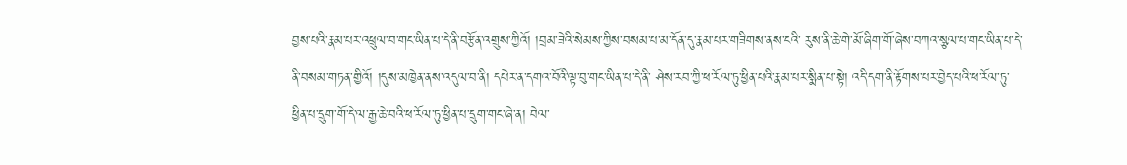བྱས་པའི་རྣམ་པར་འཕྲུལ་བ་གང་ཡིན་པ་དེ་ནི་བརྩོན་འགྲུས་ཀྱིའོ། །བྲམ་ཟེའི་སེམས་ཀྱིས་བསམ་པ་མ་དོན་དུ་རྣམ་པར་གཟིགས་ནས་ངའི་ རུས་ནི་ཆེ་གེ་མོ་ཞིག་གོ་ཞེས་བཀའ་སྩལ་པ་གང་ཡིན་པ་དེ་ནི་བསམ་གཏན་གྱིའོ། །དུས་མཁྱེན་ནས་འདུལ་བ་ནི། དཔེར་ན་དགའ་བོའི་ལྟ་བུ་གང་ཡིན་པ་དེ་ནི་ ཤེས་རབ་ཀྱི་ཕ་རོལ་ཏུ་ཕྱིན་པའི་རྣམ་པར་སྨིན་པ་སྟེ། འདི་དག་ནི་རྟོགས་པར་བྱེད་པའི་ཕ་རོལ་ཏུ་ཕྱིན་པ་དྲུག་གོ་དེ་ལ་རྒྱ་ཆེ་བའི་ཕ་རོལ་ཏུ་ཕྱིན་པ་དྲུག་གང་ཞེ་ན། བེལ་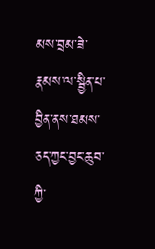མས་བྲམ་ཟེ་རྣམས་ལ་སྦྱིན་པ་བྱིན་ནས་ཐམས་ཅད་ཀྱང་བྱང་ཆུབ་ཀྱི་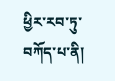ཕྱིར་རབ་ཏུ་བཀོད་པ་ནི།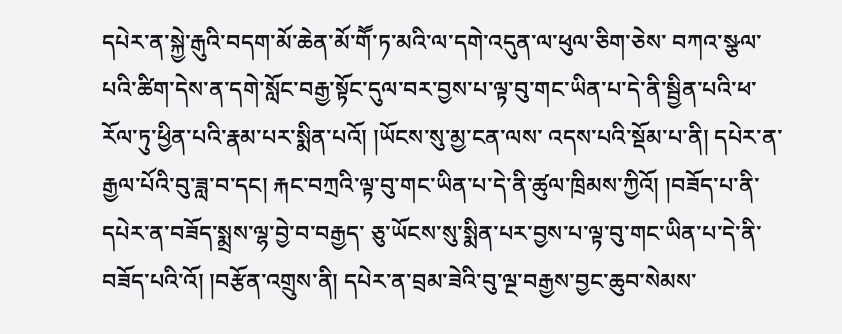དཔེར་ན་སྐྱེ་རྒུའི་བདག་མོ་ཆེན་མོ་གཽ་ཏ་མའི་ལ་དགེ་འདུན་ལ་ཕུལ་ཅིག་ཅེས་ བཀའ་སྩལ་པའི་ཚིག་དེས་ན་དགེ་སློང་བརྒྱ་སྟོང་དུལ་བར་བྱས་པ་ལྟ་བུ་གང་ཡིན་པ་དེ་ནི་སྦྱིན་པའི་ཕ་རོལ་ཏུ་ཕྱིན་པའི་རྣམ་པར་སྨིན་པའོ། །ཡོངས་སུ་མྱ་ངན་ལས་ འདས་པའི་སྡོམ་པ་ནི། དཔེར་ན་རྒྱལ་པོའི་བུ་ཟླ་བ་དང། རྐང་བཀྲའི་ལྟ་བུ་གང་ཡིན་པ་དེ་ནི་ཚུལ་ཁྲིམས་ཀྱིའོ། །བཟོད་པ་ནི་དཔེར་ན་བཟོད་སྨྲས་ལྷ་བྱེ་བ་བརྒྱད་ ཅུ་ཡོངས་སུ་སྨིན་པར་བྱས་པ་ལྟ་བུ་གང་ཡིན་པ་དེ་ནི་བཟོད་པའི་འོ། །བརྩོན་འགྲུས་ནི། དཔེར་ན་བྲམ་ཟེའི་བུ་ལྔ་བརྒྱས་བྱང་ཆུབ་སེམས་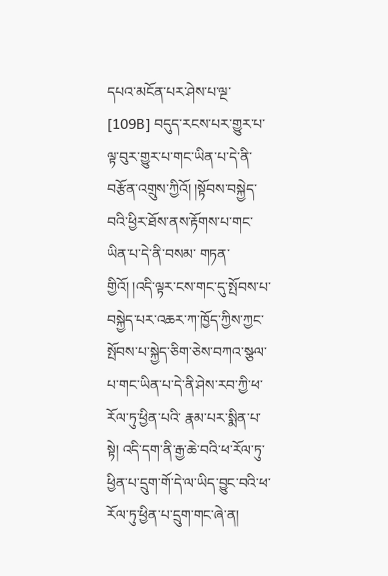དཔའ་མངོན་པར་ཤེས་པ་ལྔ་ [109B] བདུད་རངས་པར་གྱུར་པ་ལྟ་བུར་གྱུར་པ་གང་ཡིན་པ་དེ་ནི་བརྩོན་འགྲུས་ཀྱིའོ། །སྟོབས་བསྐྱེད་བའི་ཕྱིར་ཐོས་ནས་རྟོགས་པ་གང་ཡིན་པ་དེ་ནི་བསམ་ གཏན་གྱིའོ། །འདི་ལྟར་ངས་གང་དུ་སྤོབས་པ་བསྐྱེད་པར་འཆར་ཀ་ཁྱོད་ཀྱིས་ཀྱང་སྤོབས་པ་སྐྱེད་ཅིག་ཅེས་བཀའ་སྩལ་པ་གང་ཡིན་པ་དེ་ནི་ཤེས་རབ་ཀྱི་ཕ་རོལ་ཏུ་ཕྱིན་པའི་ རྣམ་པར་སྨིན་པ་སྟེ། འདི་དག་ནི་རྒྱ་ཆེ་བའི་ཕ་རོལ་ཏུ་ཕྱིན་པ་དྲུག་གོ་དེ་ལ་ཡིད་བྱུང་བའི་ཕ་རོལ་ཏུ་ཕྱིན་པ་དྲུག་གང་ཞེ་ན།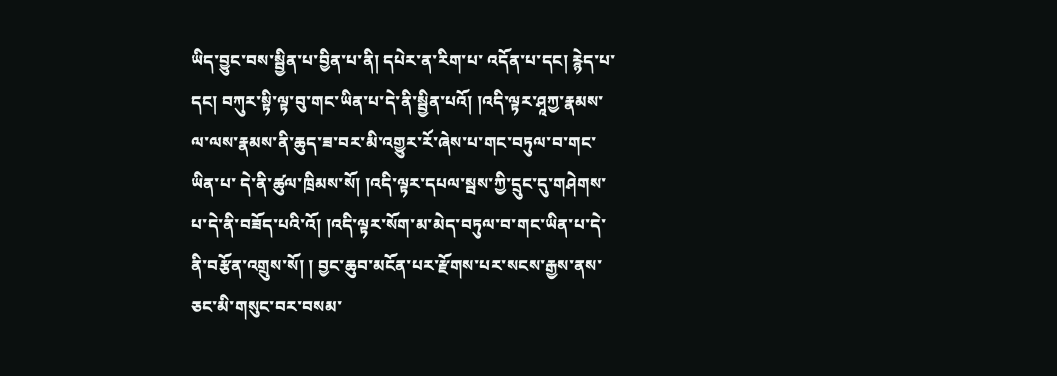ཡིད་བྱུང་བས་སྦྱིན་པ་བྱིན་པ་ནི། དཔེར་ན་རིག་པ་ འདོན་པ་དང། རྙེད་པ་དང། བཀུར་སྟི་ལྟ་བུ་གང་ཡིན་པ་དེ་ནི་སྦྱིན་པའོ། །འདི་ལྟར་ཤཱཀྱ་རྣམས་ལ་ལས་རྣམས་ནི་ཆུད་ཟ་བར་མི་འགྱུར་རོ་ཞེས་པ་གང་བཏུལ་བ་གང་ཡིན་པ་ དེ་ནི་ཚུལ་ཁྲིམས་སོ། །འདི་ལྟར་དཔལ་སྦས་ཀྱི་དྲུང་དུ་གཤེགས་པ་དེ་ནི་བཟོད་པའི་འོ། །འདི་ལྟར་སོག་མ་མེད་བཏུལ་བ་གང་ཡིན་པ་དེ་ནི་བརྩོན་འགྲུས་སོ། ། བྱང་ཆུབ་མངོན་པར་རྫོགས་པར་སངས་རྒྱས་ནས་ཅང་མི་གསུང་བར་བསམ་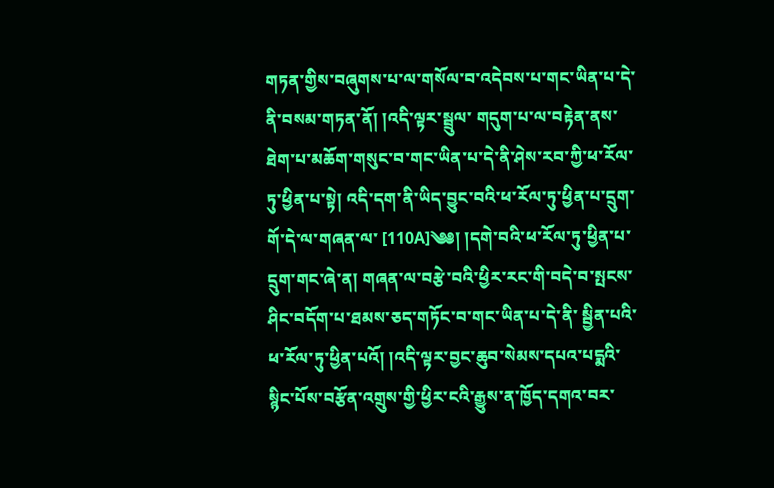གཏན་གྱིས་བཞུགས་པ་ལ་གསོལ་བ་འདེབས་པ་གང་ཡིན་པ་དེ་ནི་བསམ་གཏན་ནོ། །འདི་ལྟར་སྦྲུལ་ གདུག་པ་ལ་བརྟེན་ནས་ཐེག་པ་མཆོག་གསུང་བ་གང་ཡིན་པ་དེ་ནི་ཤེས་རབ་ཀྱི་ཕ་རོལ་ཏུ་ཕྱིན་པ་སྟེ། འདི་དག་ནི་ཡིད་བྱུང་བའི་ཕ་རོལ་ཏུ་ཕྱིན་པ་དྲུག་གོ་དེ་ལ་གཞན་ལ་ [110A]༄༅། །དགེ་བའི་ཕ་རོལ་ཏུ་ཕྱིན་པ་དྲུག་གང་ཞེ་ན། གཞན་ལ་བརྩེ་བའི་ཕྱིར་རང་གི་བདེ་བ་སྤངས་ཤིང་བདོག་པ་ཐམས་ཅད་གཏོང་བ་གང་ཡིན་པ་དེ་ནི་ སྦྱིན་པའི་ཕ་རོལ་ཏུ་ཕྱིན་པའོ། །འདི་ལྟར་བྱང་ཆུབ་སེམས་དཔའ་པདྨའི་སྙིང་པོས་བརྩོན་འགྲུས་གྱི་ཕྱིར་ངའི་རྒྱུས་ན་ཁྱོད་དགའ་བར་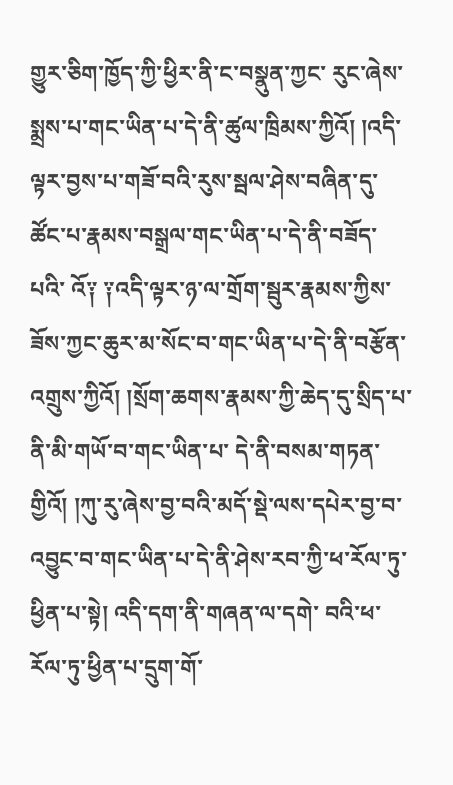གྱུར་ཅིག་ཁྱོད་ཀྱི་ཕྱིར་ནི་ང་བསྣུན་ཀྱང་ རུང་ཞེས་སྨྲས་པ་གང་ཡིན་པ་དེ་ནི་ཚུལ་ཁྲིམས་ཀྱིའོ། །འདི་ལྟར་བྱས་པ་གཟོ་བའི་རུས་སྦལ་ཤེས་བཞིན་དུ་ཚོང་པ་རྣམས་བསྒྲལ་གང་ཡིན་པ་དེ་ནི་བཟོད་པའི་ འོ༑ ༑འདི་ལྟར་ཉ་ལ་གྲོག་སྦུར་རྣམས་ཀྱིས་ཟོས་ཀྱང་ཆུར་མ་སོང་བ་གང་ཡིན་པ་དེ་ནི་བརྩོན་འགྲུས་ཀྱིའོ། །སྲོག་ཆགས་རྣམས་ཀྱི་ཆེད་དུ་སྲིད་པ་ནི་མི་གཡོ་བ་གང་ཡིན་པ་ དེ་ནི་བསམ་གཏན་གྱིའོ། །ཀུ་རུ་ཞེས་བྱ་བའི་མདོ་སྡེ་ལས་དཔེར་བྱ་བ་འབྱུང་བ་གང་ཡིན་པ་དེ་ནི་ཤེས་རབ་ཀྱི་ཕ་རོལ་ཏུ་ཕྱིན་པ་སྟེ། འདི་དག་ནི་གཞན་ལ་དགེ་ བའི་ཕ་རོལ་ཏུ་ཕྱིན་པ་དྲུག་གོ་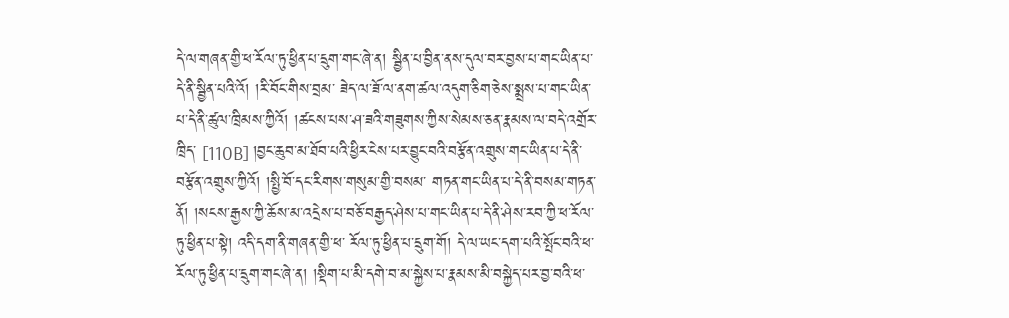དེ་ལ་གཞན་གྱི་ཕ་རོལ་ཏུ་ཕྱིན་པ་དྲུག་གང་ཞེ་ན། སྦྱིན་པ་བྱིན་ནས་དུལ་བར་བྱས་པ་གང་ཡིན་པ་དེ་ནི་སྦྱིན་པའི་འོ། །རི་བོང་གིས་བྲམ་ ཟེད་ལ་ཟོ་ལ་ནག་ཚལ་འདུག་ཅིག་ཅེས་སྨྲས་པ་གང་ཡིན་པ་དེ་ནི་ཚུལ་ཁྲིམས་ཀྱིའོ། །ཚངས་པས་ཤ་ཟའི་གཟུགས་ཀྱིས་སེམས་ཅན་རྣམས་ལ་བདེ་འགྲོར་ཁྲིད་ [110B] །བྱང་ཆུབ་མ་ཐོབ་པའི་ཕྱིར་ངེས་པར་བྱུང་བའི་བརྩོན་འགྲུས་གང་ཡིན་པ་དེ་ནི་བརྩོན་འགྲུས་ཀྱིའོ། །སྤྱི་བོ་དང་རིགས་གསུམ་གྱི་བསམ་ གཏན་གང་ཡིན་པ་དེ་ནི་བསམ་གཏན་ནོ། །སངས་རྒྱས་ཀྱི་ཆོས་མ་འདྲེས་པ་བཅོ་བརྒྱད་ཤེས་པ་གང་ཡིན་པ་དེ་ནི་ཤེས་རབ་ཀྱི་ཕ་རོལ་ཏུ་ཕྱིན་པ་སྟེ། འདི་དག་ནི་གཞན་གྱི་ཕ་ རོལ་ཏུ་ཕྱིན་པ་དྲུག་གོ། དེ་ལ་ཡང་དག་པའི་སྤོང་བའི་ཕ་རོལ་ཏུ་ཕྱིན་པ་དྲུག་གང་ཞེ་ན། །སྡིག་པ་མི་དགེ་བ་མ་སྐྱེས་པ་རྣམས་མི་བསྐྱེད་པར་བྱ་བའི་ཕ་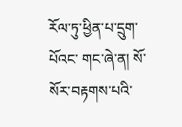རོལ་ཏུ་ཕྱིན་པ་དྲུག་པོའང་ གང་ཞེ་ན། སོ་སོར་བརྟགས་པའི་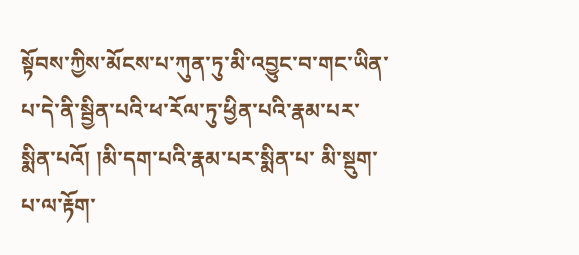སྟོབས་ཀྱིས་མོངས་པ་ཀུན་ཏུ་མི་འབྱུང་བ་གང་ཡིན་པ་དེ་ནི་སྦྱིན་པའི་ཕ་རོལ་ཏུ་ཕྱིན་པའི་རྣམ་པར་སྨིན་པའོ། །མི་དག་པའི་རྣམ་པར་སྨིན་པ་ མི་སྡུག་པ་ལ་རྟོག་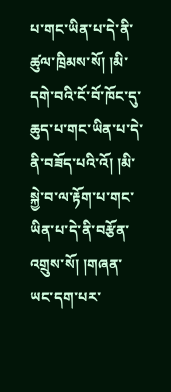པ་གང་ཡིན་པ་དེ་ནི་ཚུལ་ཁྲིམས་སོ། །མི་དགེ་བའི་ངོ་བོ་ཁོང་དུ་ཆུད་པ་གང་ཡིན་པ་དེ་ནི་བཟོད་པའི་འོ། །མི་སྐྱེ་བ་ལ་རྟོག་པ་གང་ཡིན་པ་དེ་ནི་བརྩོན་ འགྲུས་སོ། །གཞན་ཡང་དག་པར་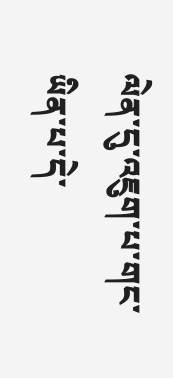ལེན་དུ་འཇུག་པ་གང་ཡིན་པ་དེ་